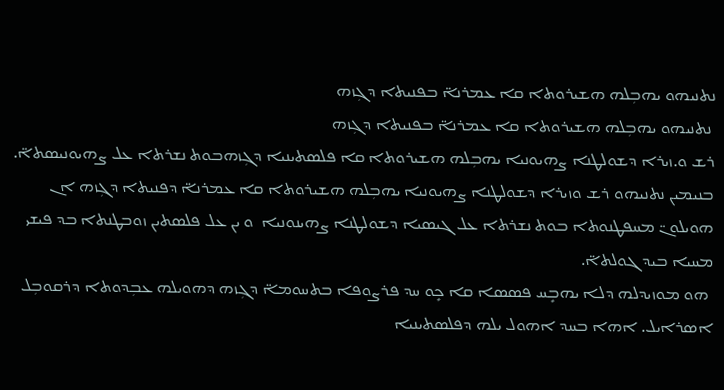ܢܬܢܝܗܘ ܝܗܒܼܠܗ ܗܫܝܪܘܬܐ ܩܐ ܥܡܪܢܐ̈ ܒܦܢܝܬܐ ܕܓܼܙܗ
 ܢܬܢܝܗܘ ܝܗܒܼܠܗ ܗܫܝܪܘܬܐ ܩܐ ܥܡܪܢܐ̈ ܒܦܢܝܬܐ ܕܓܼܙܗ
ܪܫ ܘ.ܙܝܪܐ ܕܫܘܠܛܢܐ ܨܗܝܘܢܝܐ ܝܗܒܼܠܗ ܗܫܝܪܘܬܐ ܩܐ ܦܠܣܬܝܢܝܐ ܕܓܼܙܗܒܘܬ ܢܫܪܬܐ ܥܠ ܨܗܝܘܢܝܣܬܐ̈. ܒܢܝܡܝܢ ܢܬܢܝܗܘ ܪܫ ܘܙܝܪܐ ܕܫܘܠܛܢܐ ܨܗܝܘܢܝܐ ܝܗܒܼܠܗ ܗܫܝܪܘܬܐ ܩܐ ܥܡܪܢܐ̈ ܕܦܢܝܬܐ ܕܓܼܙܗ ܐܢ ܗܘܝܠܘܢ̈ ܡܚܦܛܢܘܬܐ ܒܘܬ ܢܫܪܬܐ ܥܠ ܓܝܣܝܐ ܕܫܘܠܛܢܐ ܨܗܝܢܘܢܝܐ  ܘ ܝܢ ܥܠ ܦܠܣܬܝܢ ܙܘܒܛܢܬܐ ܒܕ ܦܝܫܝ ܡܚܝܐ ܒܝܕ ܓܘܠܬܐ̈.
 ܗܘ ܡܘܙܝܕܠܗ ܕܠܐ ܝܗܒܻܚ ܦܣܣܐ ܩܐ ܟܻܘ ܚܕ ܦܪܨܘܦܐ ܒܬܚܘܡܐ̈ ܕܓܼܙܗ ܕܗܘܝܠܗ ܥܒܼܕܘܬܐ ܕܪܩܘܒܼܠ ܐܣܪܐܝܠ. ܐܗܐ ܒܚܕ ܐܗܘܠ ܝܠܗ ܕܦܠܣܬܝܢܝܐ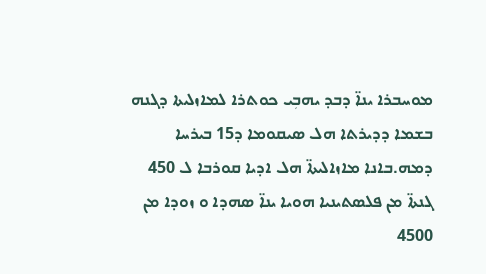ܡܘܚܒܪܐ ܝܢܐ̈ ܕܒܕ ܝܗܒܼܝ ܟܘܬܪܐ ܠܡܐܙܠܝܬܐ ܕܓܢܗ ܒܫܡܐ ܕܕܝܪܬܐ ܗܠ ܣܝܩܘܡܐ ܕ15 ܒܝܪܚܐ ܕܡܗ.ܒܐܢܐ ܡܐܙܐܠܝܬܐ̈ ܗܠ ܐܕܝܐ ܩܘܪܒܐ ܠ 450 ܓܢܬܐ̈ ܡܢ ܦܠܣܬܝܢܝܐ ܗܘܝܐ ܝܢܐ̈ ܣܗܕܐ ܘ ܙܘܕܐ ܡܢ 4500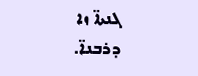ܓܢܬܐ̈ ܙܐ ܕܪܒܢܐ̈.